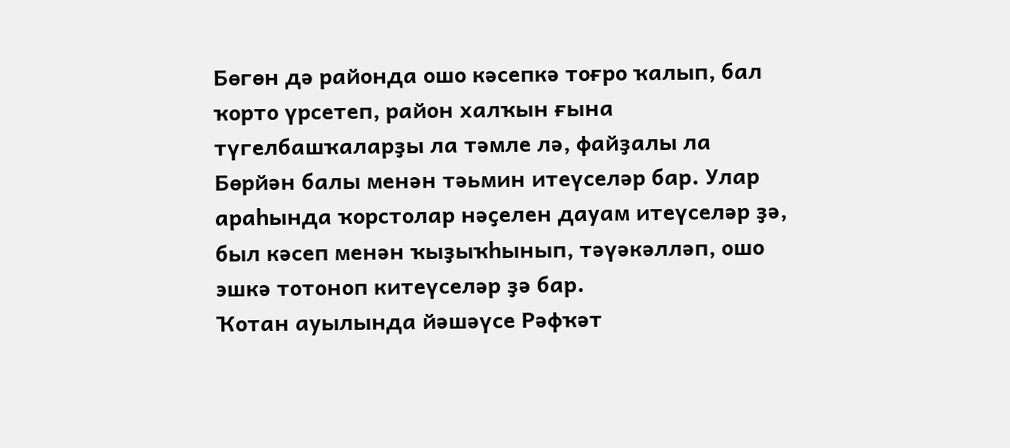Бөгөн дә районда ошо кәсепкә тоғро ҡалып, бал ҡорто үрсетеп, район халҡын ғына түгелбашҡаларҙы ла тәмле лә, файҙалы ла Бөрйән балы менән тәьмин итеүселәр бар. Улар араһында ҡорстолар нәҫелен дауам итеүселәр ҙә, был кәсеп менән ҡыҙыҡһынып, тәүәкәлләп, ошо эшкә тотоноп китеүселәр ҙә бар.
Ҡотан ауылында йәшәүсе Рәфҡәт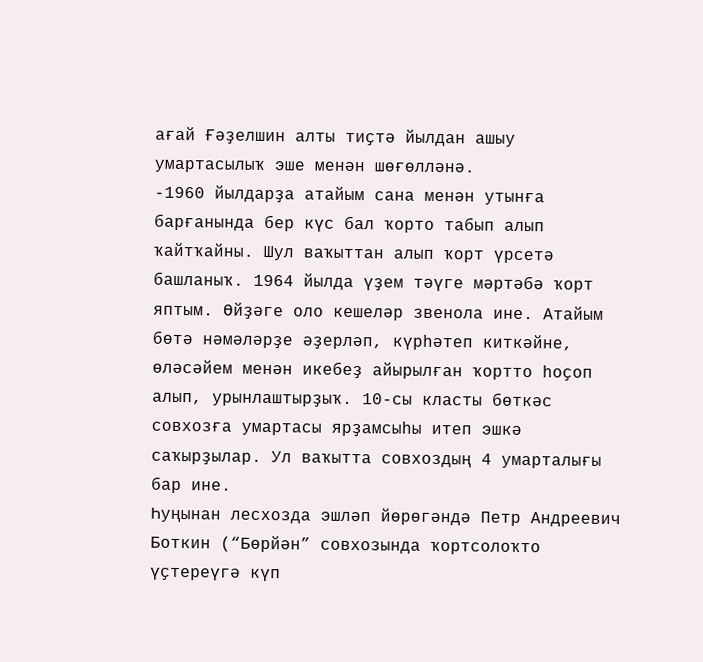ағай Ғәҙелшин алты тиҫтә йылдан ашыу умартасылыҡ эше менән шөғөлләнә.
-1960 йылдарҙа атайым сана менән утынға барғанында бер күс бал ҡорто табып алып ҡайтҡайны. Шул ваҡыттан алып ҡорт үрсетә башланыҡ. 1964 йылда үҙем тәүге мәртәбә ҡорт яптым. Өйҙәге оло кешеләр звенола ине. Атайым бөтә нәмәләрҙе әҙерләп, күрһәтеп киткәйне, өләсәйем менән икебеҙ айырылған ҡортто һоҫоп алып, урынлаштырҙыҡ. 10-сы класты бөткәс совхозға умартасы ярҙамсыһы итеп эшкә саҡырҙылар. Ул ваҡытта совхоздың 4 умарталығы бар ине.
Һуңынан лесхозда эшләп йөрөгәндә Петр Андреевич Боткин (“Бөрйән” совхозында ҡортсолоҡто үҫтереүгә күп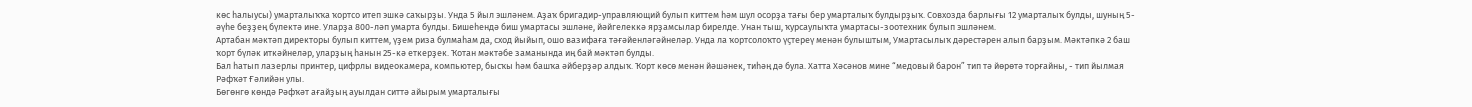көс һалыусы) умарталыҡҡа ҡортсо итеп эшкә саҡырҙы. Унда 5 йыл эшләнем. Аҙаҡ бригадир-управляющий булып киттем һәм шул осорҙа тағы бер умарталыҡ булдырҙыҡ. Совхозда барлығы 12 умарталыҡ булды, шуның 5-әүһе беҙҙең бүлектә ине. Уларҙа 800-ләп умарта булды. Бишеһендә биш умартасы эшләне, йәйгелеккә ярҙамсылар бирелде. Унан тыш, ҡурсаулыҡта умартасы-зоотехник булып эшләнем.
Артабан мәктәп директоры булып киттем, үҙем риза булмаһам да, сход йыйып, ошо вазифаға тәғәйенләгәйнеләр. Унда ла ҡортсолоҡто үҫтереү менән булыштым, Умартасылыҡ дәрестәрен алып барҙым. Мәктәпкә 2 баш ҡорт бүләк иткәйнеләр, уларҙың һанын 25-кә еткерҙек. Ҡотан мәктәбе заманында иң бай мәктәп булды.
Бал һатып лазерлы принтер, цифрлы видеокамера, компьютер, бысҡы һәм башҡа әйберҙәр алдыҡ. Ҡорт көсө менән йәшәнек, тиһәң дә була. Хатта Хәсәнов мине “медовый барон” тип тә йөрөтә торғайны, - тип йылмая Рәфҡәт Ғәлийән улы.
Бөгөнгө көндә Рәфҡәт ағайҙың ауылдан ситтә айырым умарталығы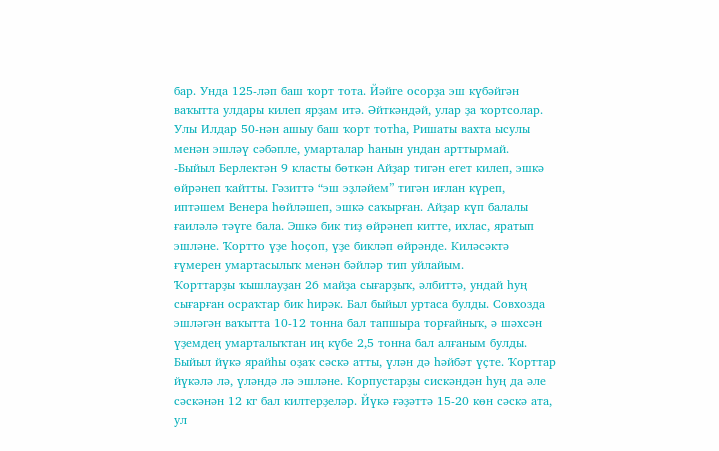бар. Унда 125-ләп баш ҡорт тота. Йәйге осорҙа эш күбәйгән ваҡытта улдары килеп ярҙам итә. Әйткәндәй, улар ҙа ҡортсолар. Улы Илдар 50-нән ашыу баш ҡорт тотһа, Ришаты вахта ысулы менән эшләү сәбәпле, умарталар һанын ундан арттырмай.
-Быйыл Берлектән 9 класты бөткән Айҙар тигән егет килеп, эшкә өйрәнеп ҡайтты. Гәзиттә “эш эҙләйем” тигән иғлан күреп, иптәшем Венера һөйләшеп, эшкә саҡырған. Айҙар күп балалы ғаиләлә тәүге бала. Эшкә бик тиҙ өйрәнеп китте, ихлас, яратып эшләне. Ҡортто үҙе һоҫоп, үҙе бикләп өйрәнде. Киләсәктә ғүмерен умартасылыҡ менән бәйләр тип уйлайым.
Ҡорттарҙы ҡышлауҙан 26 майҙа сығарҙыҡ, әлбиттә, ундай һуң сығарған осраҡтар бик һирәк. Бал быйыл уртаса булды. Совхозда эшләгән ваҡытта 10-12 тонна бал тапшыра торғайныҡ, ә шәхсән үҙемдең умарталыҡтан иң күбе 2,5 тонна бал алғаным булды.
Быйыл йүкә ярайһы оҙаҡ сәскә атты, үлән дә һәйбәт үҫте. Ҡорттар йүкәлә лә, үләндә лә эшләне. Корпустарҙы сискәндән һуң да әле сәскәнән 12 кг бал килтерҙеләр. Йүкә ғәҙәттә 15-20 көн сәскә ата, ул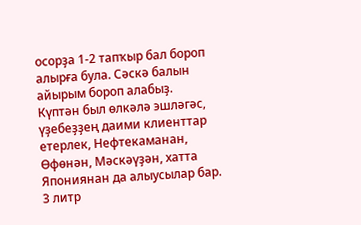осорҙа 1-2 тапҡыр бал бороп алырға була. Сәскә балын айырым бороп алабыҙ.
Күптән был өлкәлә эшләгәс, үҙебеҙҙең даими клиенттар етерлек, Нефтекаманан, Өфөнән, Мәскәүҙән, хатта Япониянан да алыусылар бар. 3 литр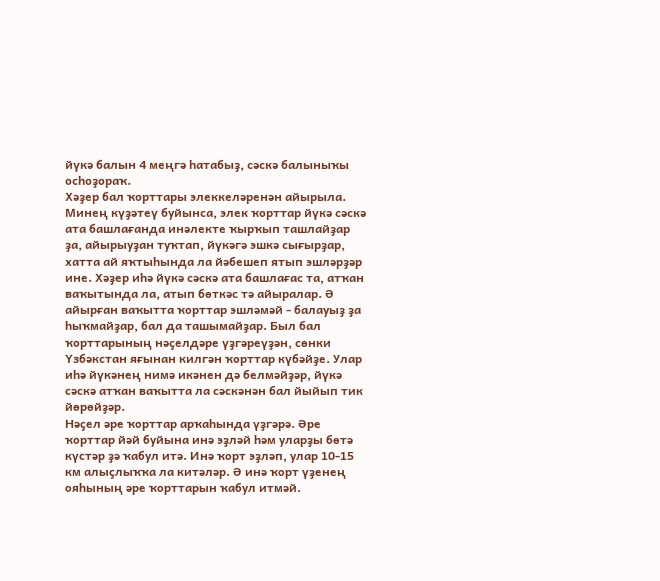йүкә балын 4 меңгә һатабыҙ, сәскә балыныҡы осһоҙораҡ.
Хәҙер бал ҡорттары элеккеләренән айырыла. Минең күҙәтеү буйынса, элек ҡорттар йүкә сәскә ата башлағанда инәлекте ҡырҡып ташлайҙар ҙа, айырыуҙан туҡтап, йүкәгә эшкә сығырҙар, хатта ай яҡтыһында ла йәбешеп ятып эшләрҙәр ине. Хәҙер иһә йүкә сәскә ата башлағас та, атҡан ваҡытында ла, атып бөткәс тә айыралар. Ә айырған ваҡытта ҡорттар эшләмәй - балауыҙ ҙа һыҡмайҙар, бал да ташымайҙар. Был бал ҡорттарының нәҫелдәре үҙгәреүҙән, сөнки Үзбәкстан яғынан килгән ҡорттар күбәйҙе. Улар иһә йүкәнең нимә икәнен дә белмәйҙәр, йүкә сәскә атҡан ваҡытта ла сәскәнән бал йыйып тик йөрөйҙәр.
Нәҫел әре ҡорттар арҡаһында үҙгәрә. Әре ҡорттар йәй буйына инә эҙләй һәм уларҙы бөтә күстәр ҙә ҡабул итә. Инә ҡорт эҙләп, улар 10-15 км алыҫлыҡҡа ла китәләр. Ә инә ҡорт үҙенең ояһының әре ҡорттарын ҡабул итмәй.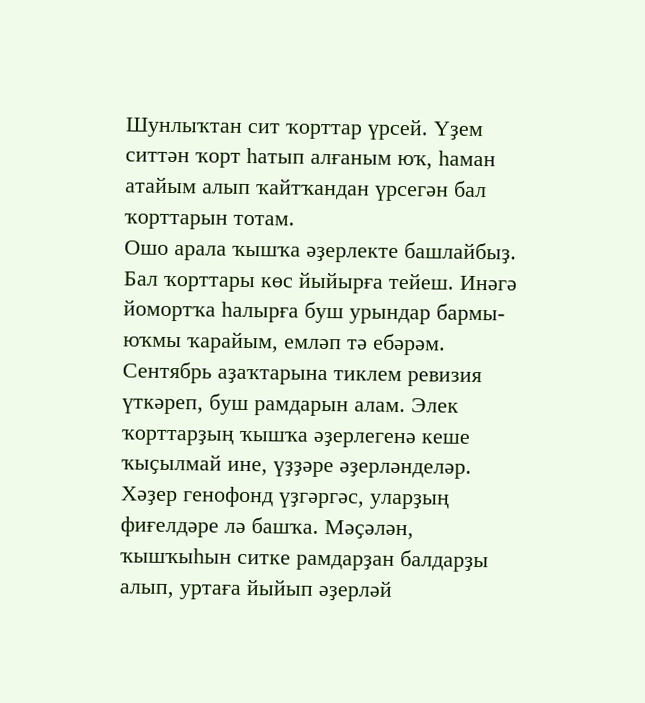Шунлыҡтан сит ҡорттар үрсей. Үҙем ситтән ҡорт һатып алғаным юҡ, һаман атайым алып ҡайтҡандан үрсегән бал ҡорттарын тотам.
Ошо арала ҡышҡа әҙерлекте башлайбыҙ. Бал ҡорттары көс йыйырға тейеш. Инәгә йомортҡа һалырға буш урындар бармы-юҡмы ҡарайым, емләп тә ебәрәм. Сентябрь аҙаҡтарына тиклем ревизия үткәреп, буш рамдарын алам. Элек ҡорттарҙың ҡышҡа әҙерлегенә кеше ҡыҫылмай ине, үҙҙәре әҙерләнделәр. Хәҙер генофонд үҙгәргәс, уларҙың фиғелдәре лә башҡа. Мәҫәлән, ҡышҡыһын ситке рамдарҙан балдарҙы алып, уртаға йыйып әҙерләй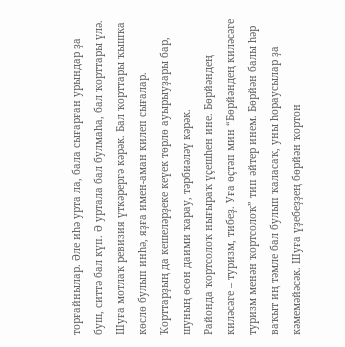торғайнылар. Әле иһә урта ла, бала сығарған урындар ҙа буш, ситтә бал күп. Ә уртала бал булмаһа, бал ҡорттары үлә. Шуға мотлаҡ ревизия үткәрергә кәрәк. Бал ҡорттары ҡышҡа көслө булып инһә, яҙға имен-аман килеп сығалар. Ҡорттарҙың да кешеләрҙеке кеүек төрлө ауырыуҙары бар, шуның өсөн даими ҡарау, тәрбиәләү кәрәк.
Районда ҡортсолоҡ нығыраҡ үҫешһен ине. Бөрйәндең киләсәге – туризм, тибеҙ. Уға өҫтәп мин “Бөрйәндең киләсәге туризм менән ҡортсолоҡ” тип әйтер инем. Бөрйән балы һәр ваҡыт иң тәмле бал булып ҡаласаҡ, уны һораусылар ҙа кәмемәйәсәк. Шуға үҙебеҙҙең бөрйән ҡортон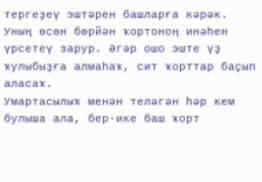тергеҙеү эштәрен башларға кәрәк. Уның өсөн бөрйән ҡортоноң инәһен үрсетеү зарур. Әгәр ошо эште үҙ ҡулыбыҙға алмаһаҡ, сит ҡорттар баҫып аласаҡ.
Умартасылыҡ менән теләгән һәр кем булыша ала, бер-ике баш ҡорт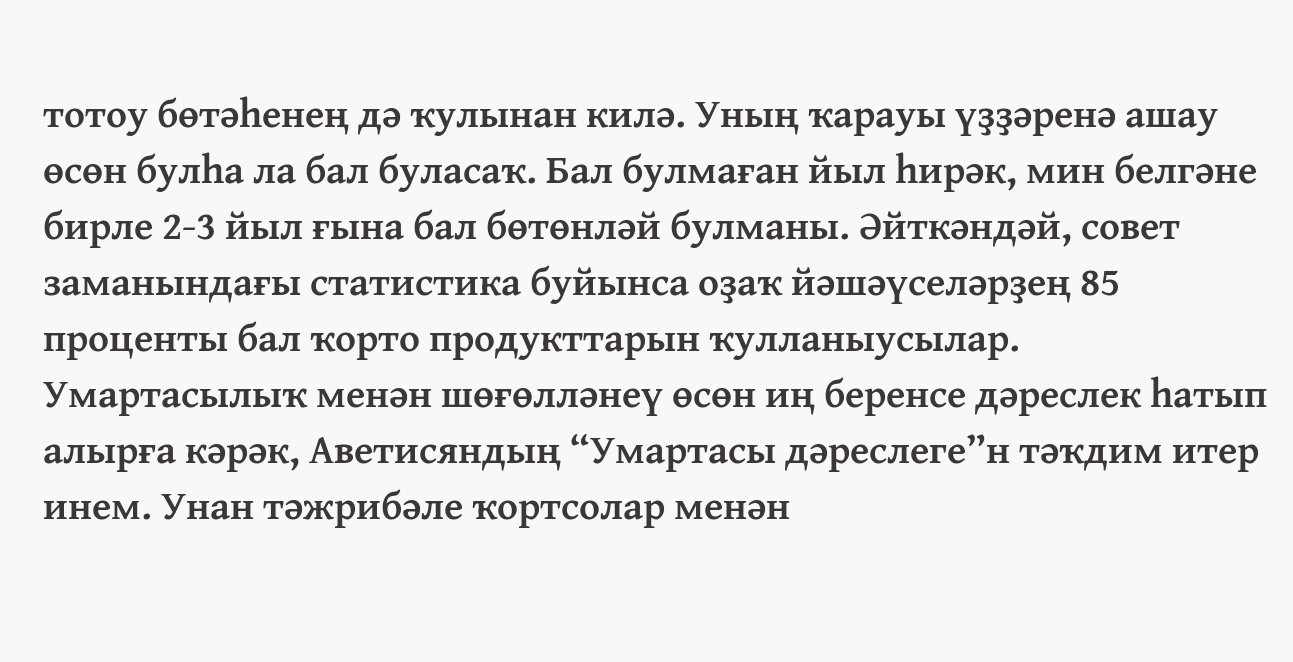тотоу бөтәһенең дә ҡулынан килә. Уның ҡарауы үҙҙәренә ашау өсөн булһа ла бал буласаҡ. Бал булмаған йыл һирәк, мин белгәне бирле 2-3 йыл ғына бал бөтөнләй булманы. Әйткәндәй, совет заманындағы статистика буйынса оҙаҡ йәшәүселәрҙең 85 проценты бал ҡорто продукттарын ҡулланыусылар.
Умартасылыҡ менән шөғөлләнеү өсөн иң беренсе дәреслек һатып алырға кәрәк, Аветисяндың “Умартасы дәреслеге”н тәҡдим итер инем. Унан тәжрибәле ҡортсолар менән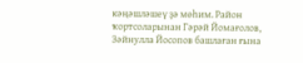кәңәшләшеү ҙә мөһим. Район ҡортсоларынан Гәрәй Йомағолов, Зәйнулла Йосопов башлаған ғына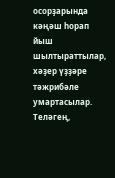осорҙарында кәңәш һорап йыш шылтыраттылар, хәҙер үҙҙәре тәжрибәле умартасылар. Теләгең,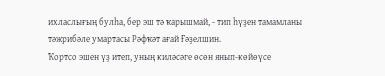ихласлығың булһа, бер эш тә ҡарышмай, - тип һүҙен тамамланы тәжрибәле умартасы Рәфҡәт ағай Ғәҙелшин.
Ҡортсо эшен үҙ итеп, уның киләсәге өсөн янып-көйөүсе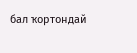бал ҡортондай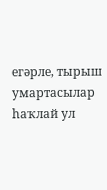егәрле, тырыш умартасылар һаҡлай ул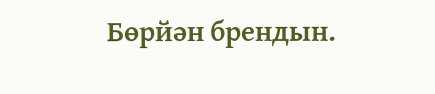Бөрйән брендын.